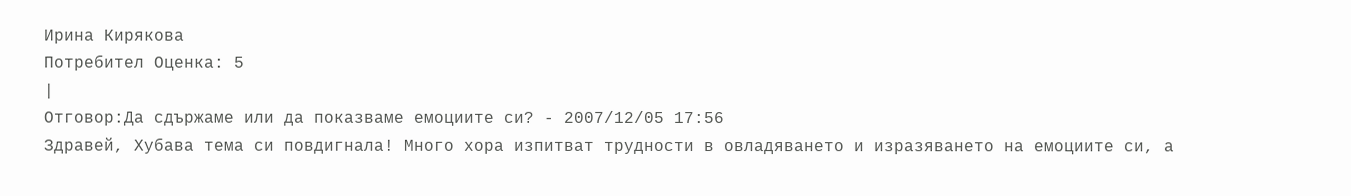Ирина Кирякова
Потребител Оценка: 5
|
Отговор:Да сдържаме или да показваме емоциите си? - 2007/12/05 17:56
Здравей, Хубава тема си повдигнала! Много хора изпитват трудности в овладяването и изразяването на емоциите си, а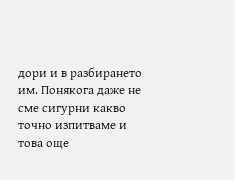дори и в разбирането им. Понякога даже не сме сигурни какво точно изпитваме и това още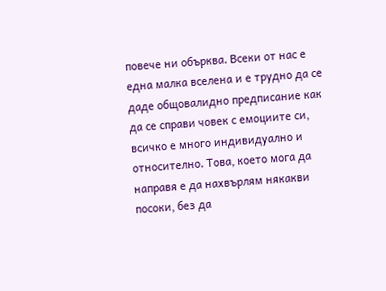повече ни обърква. Всеки от нас е една малка вселена и е трудно да се даде общовалидно предписание как да се справи човек с емоциите си, всичко е много индивидуално и относително. Това, което мога да направя е да нахвърлям някакви посоки, без да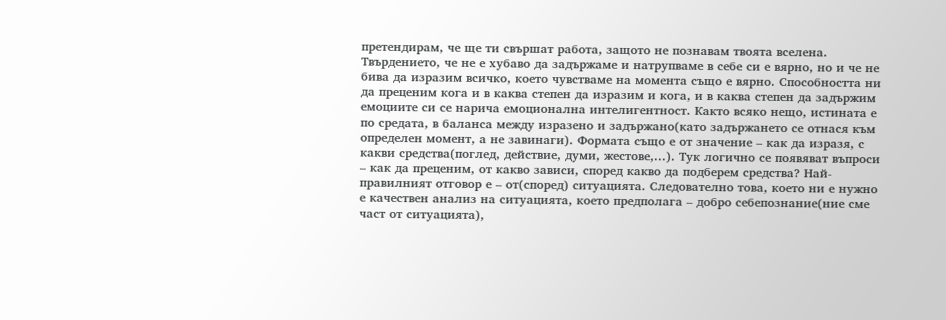претендирам, че ще ти свършат работа, защото не познавам твоята вселена. Твърдението, че не е хубаво да задържаме и натрупваме в себе си е вярно, но и че не бива да изразим всичко, което чувстваме на момента също е вярно. Способността ни да преценим кога и в каква степен да изразим и кога, и в каква степен да задържим емоциите си се нарича емоционална интелигентност. Както всяко нещо, истината е по средата, в баланса между изразено и задържано(като задържането се отнася към определен момент, а не завинаги). Формата също е от значение – как да изразя, с какви средства(поглед, действие, думи, жестове,...). Тук логично се появяват въпроси – как да преценим, от какво зависи, според какво да подберем средства? Най-правилният отговор е – от(според) ситуацията. Следователно това, което ни е нужно е качествен анализ на ситуацията, което предполага – добро себепознание(ние сме част от ситуацията),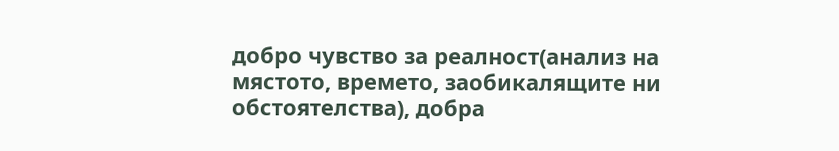добро чувство за реалност(анализ на мястото, времето, заобикалящите ни обстоятелства), добра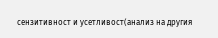сензитивност и усетливост(анализ на другия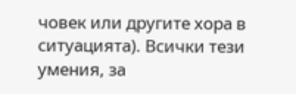човек или другите хора в ситуацията). Всички тези умения, за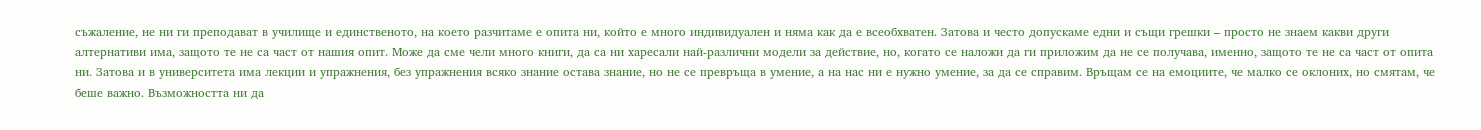съжаление, не ни ги преподават в училище и единственото, на което разчитаме е опита ни, който е много индивидуален и няма как да е всеобхватен. Затова и често допускаме едни и същи грешки – просто не знаем какви други алтернативи има, защото те не са част от нашия опит. Може да сме чели много книги, да са ни харесали най-различни модели за действие, но, когато се наложи да ги приложим да не се получава, именно, защото те не са част от опита ни. Затова и в университета има лекции и упражнения, без упражнения всяко знание остава знание, но не се превръща в умение, а на нас ни е нужно умение, за да се справим. Връщам се на емоциите, че малко се оклоних, но смятам, че беше важно. Възможността ни да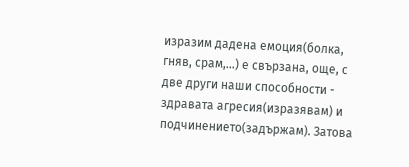изразим дадена емоция(болка, гняв, срам,...) е свързана, още, с две други наши способности - здравата агресия(изразявам) и подчинението(задържам). Затова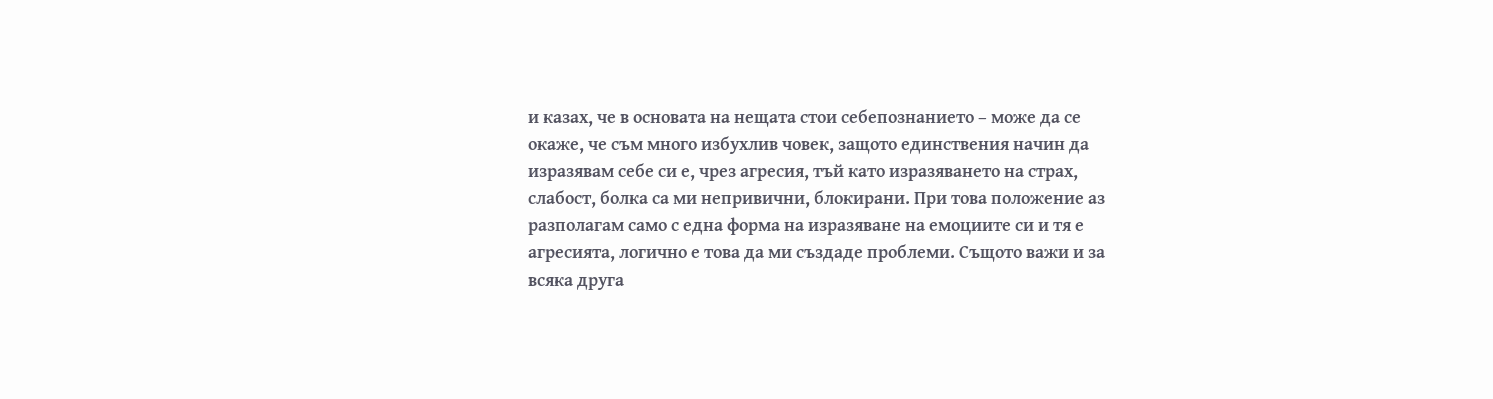и казах, че в основата на нещата стои себепознанието – може да се окаже, че съм много избухлив човек, защото единствения начин да изразявам себе си е, чрез агресия, тъй като изразяването на страх, слабост, болка са ми непривични, блокирани. При това положение аз разполагам само с една форма на изразяване на емоциите си и тя е агресията, логично е това да ми създаде проблеми. Същото важи и за всяка друга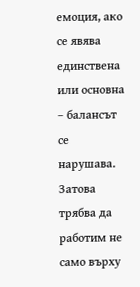емоция, ако се явява единствена или основна – балансът се нарушава. Затова трябва да работим не само върху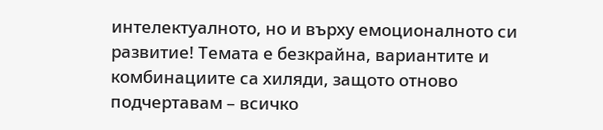интелектуалното, но и върху емоционалното си развитие! Темата е безкрайна, вариантите и комбинациите са хиляди, защото отново подчертавам – всичко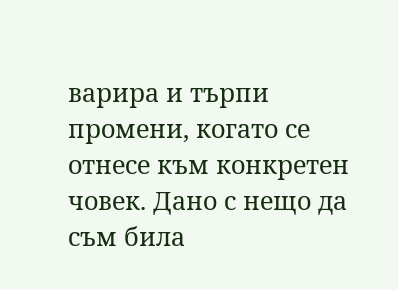варира и търпи промени, когато се отнесе към конкретен човек. Дано с нещо да съм била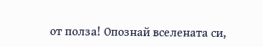от полза! Опознай вселената си,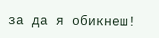за да я обикнеш!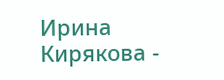Ирина Кирякова -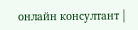онлайн консултант |